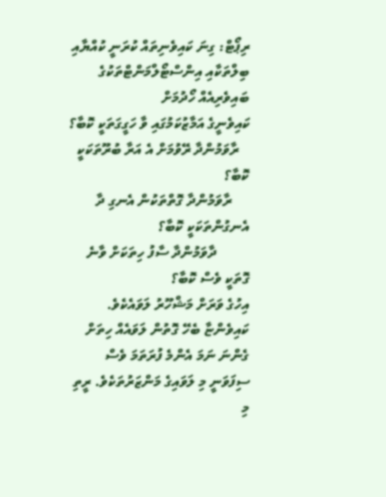ރިޕޯޓް: ގިނަ ކައިވެނިތައް ކުރަނީ ކުއްޔާއި ބިލްތަކާއި އިންސްޓޯލްމަންޓްތަކުގެ ބައިވެރިއެއް ހޯދުމަށް
ކައިވެނީގެ އަމާޒުކަމުގައި ވާ ހަގީގަތަކީ ކޮބާ؟
   ރާވަމުންދާ ރޭވުމަށް އެ އަރާ ބުރޫތަކަކީ ކޮބާ؟
     ރާވަމުންދާ ގޮތްތަކުން އެނގި ދާ އެނގުންތަކަކީ ކޮބާ؟
         ދާވަމުންދާ ސާފު ހިތަކަށް ވާނެ ގޮތަކީ ވެސް ކޮބާ؟
އިހުގެ ވަރަށް މަޝްހޫރު ލަވައެކެވެ. ކައިވެންޏާ ބެހޭ ގޮތުން ލަވައެއް ހިތަށް ގެންނަ ނަމަ އެންމެ ފުރަތަމަ ވެސް ސިފަވަނީ މި ލަވައިގެ މަންޒަރުތަކެވެ. ރީތި މި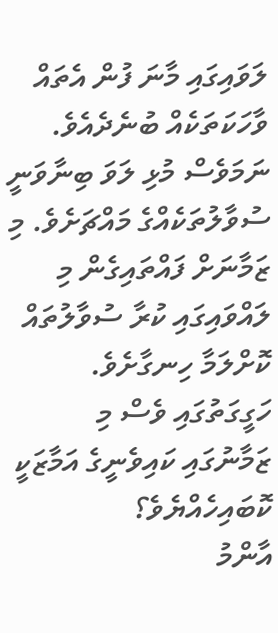ލަވައިގައި މާނަ ފުން އެތައް ވާހަކަތަކެއް ބުނެދެއެވެ. ނަމަވެސް މުޅި ލަވަ ބިނާވަނީ ސުވާލުތަކެއްގެ މައްޗަށެވެ. މި ޒަމާނަށް ފައްތައިގެން މި ލައްވައިގައި ކުރާ ސުވާލުތައް ކޮށްލަމާ ހިނގާށެވެ. ހަގީގަތުގައި ވެސް މި ޒަމާނުގައި ކައިވެނީގެ އަމާޒަކީ ކޮބައިހެއްޔެވެ؟
އާންމު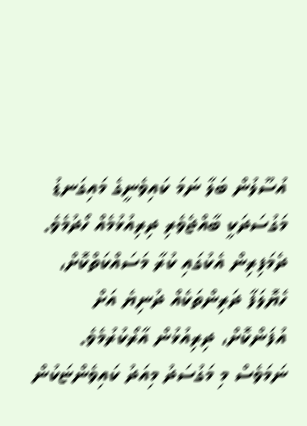އުސޫލުން ބަލާ ނަމަ ކައިވެނީގެ މައިގަނޑު މަގުސަދަކީ ބާއްޖެވެރި ދިރިއުޅުމެއް ހޯދުމެވެ. ދެމަފިރިން އެކުގައި ކުރާ މަސައްކަތްކޮށް، ހެޔޮލަފާ ދަރިންތަކެއް ދުނިޔެ އަށް އުފަންކޮށް، ދިރިއުޅުން އާރޯކުރުމެވެ. ނަމަވެސް މި މަގުސަދު މިއަދު ކައިވެންޏަކުން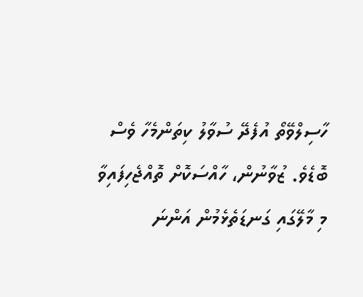ހާސިލްވޭތޯ އުފެދޭ ސުވާލު ކިތަންމެހާ ވެސް ބޮޑެވެ. ޒުވާނުން، ހާއްސަކޮށް ތޮއްޖެހިފައިވާ މި މާލޭގައި ގަނޑަތެޅެމުން އަންނަ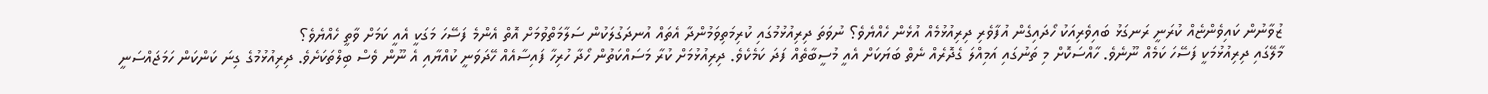ޒުވާނުން ކައިވެންޏެއް ކުރަނީ ރަނގަޅު ބައިވެރިއަކު ހޯދައިގެން އުފާވެރި ދިރިއުޅުމެއް އުޅެން ހެއްޔެވެ؟ ނުވަތަ ދިރިއުޅުމުގައި ކުރިމަތިވަމުންދާ އެތައް އުނދަގުލަކުން ސަލާމަތްވުމަށް އޮތް އެންމެ ފަސޭހަ މަގަކީ އެއީ ކަމަށް ވާތީ ހެއްޔެވެ؟
މާލޭގައި ދިރިއުޅުމަކީ ފަސޭހަ ކަމެއް ނޫނެވެ. ހާއްސަކޮށް މި ތަނުގައި އަމިއްލަ ގެދޮރެއް ނެތް ބަޔަކަށް އެއީ މުސީބާތެއް ފަދަ ކަމެކެވެ. ދިރިއުޅުމަށް ކުރާ މަސައްކަތުން ހޯދާ ހުރިހާ ފައިސާއެއް ހޭދަވަނީ ކުއްޔާއި އެ ނޫން ވެސް ބިލްތަކަށެވެ. ދިރިއުޅުމުގެ ގިނަ ކަންކަން ހަމަޖައްސަނީ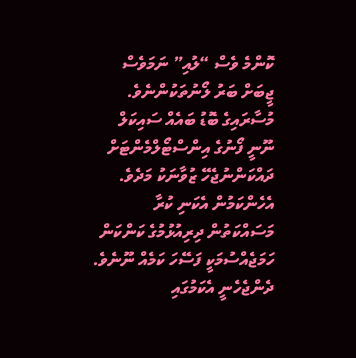ކޮންމެ ވެސް “ލުއި” ނަމަވެސް ޖީބަށް ބަރު ލޯނުތަކުންނެވެ. މުސާރައިގެ ބޮޑު ބައެއް ސައިކަލް ނޫނީ ފޯނުގެ އިންސްޓޯލްމެންޓަށް ދައްކަންނުޖެހޭ ޒުވާނަކު މަދެވެ. އެހެންކަމުން އެކަނި ކުރާ މަސައްކަތުން ދިރިއުޅުމުގެ ކަންކަން ހަމަޖެއްސުމަކީ ފަސޭހަ ކަމެއް ނޫނެވެ. ދެންޖެހެނީ އެކަމުގައި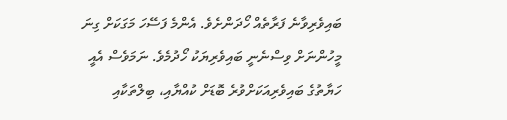ބައިވެރިވާނެ ފަރާތެއް ހޯދަންށެވެ. އެންމެ ފަސޭހަ މަގަކަށް ގިނަ މީހުންނަށް ވިސްނެނީ ބައިވެރިޔަކު ހޯދުމެވެ. ނަމަވެސް އެއީ ހަޔާތުގެ ބައިވެރިއަކަށްވުރެ ބޮޑަށް ކުއްޔާއި، ބިލްތަކާއި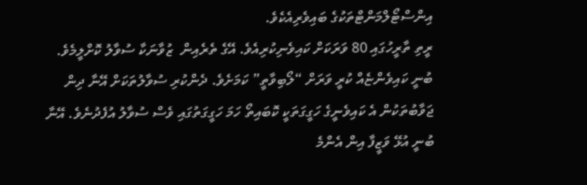އިންސްޓޯލްމަންޓްތަކުގެ ބައިވެރިއެކެވެ.
ރީތި ތާރީހުގައި 80 ވަރަކަށް ކައިވެނިކުރިއެވެ. އޭގެ ތެރެއިން  ޒުވާނަކާ ސުވާލު ކޮށްލީމެވެ. ބުނީ ކައިވެންޏެއް ކުރީ ވަރަށް “ލޯބިވާތީ” ކަމަށެވެ. ދެންކުރި ސުވާލުތަކަށް އޭނާ ދިން ޖަވާބުތަކުން އެ ކައިވެނީގެ ހަގީގަތަކީ ކޮބައިތޯ ހަމަ ހަގީގަތުގައި ވެސް ސުވާލު އުފެދުނެވެ. އޭނާ ބުނީ އުޅޭ ވަޒީފާ އިން އެންމެ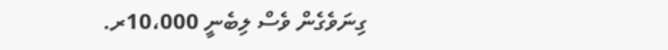ގިނަވެގެން ވެސް ލިބެނީ 10،000ރ.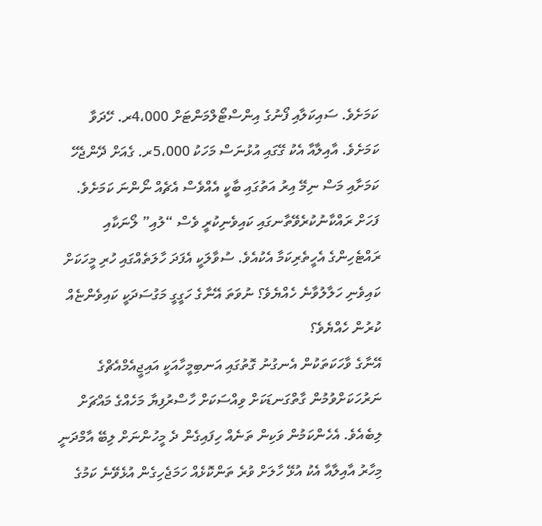ކަމަށެވެ. ސައިކަލާއި ފޯނުގެ އިންސްޓޯލްމަންޓަށް 4،000ރ. ހޭދަވާ ކަމަށެވެ. އާއިލާއާ އެކު ގޭގައި އުޅުނަސް މަހަކު 5،000ރ. ގެއަށް ދޭންޖެހޭ ކަމަށާއި މަސް ނިމޭ އިރު އަތުގައި ބާކީ އެއްވެސް އެޗެއް ނޯންނަ ކަމަށެވެ. ފަހަށް ރައްކާނުކުރެވޭތާނގައި ކައިވެނިކުރީ ވެސް “ލުއި” ލޯނަކާއި ރައްޓެހިންގެ އެހީތެރިކަމާ އެކުއެވެ. ސުވާލަކީ އެފަދަ ހާލަތެއްގައި ހުރި މީހަކަށް ކައިވެނި ހަލާލުވާނެ ހެއްޔެވެ؟ ނުވަތަ އޭނާގެ ހަގީގީ މަގުސަދަކީ ކައިވެންޏެއް ކުރުން ހެއްޔެވެ؟
އޭނާގެ ވާހަކަތަކުން އެނގުނު ގޮތުގައި އަނބިމީހާއަކީ އައިޖީއެމްއެޗްގެ ނަރުހަކަށްވުމުން ގާތްގަނޑަކަށް ވިއްސަކަށް ހާސްރުފިޔާ މަހެއްގެ މައްޗަށް ލިބެއެވެ. އެހެންކަމުން ވަކިން ތަނެއް ހިފައިގެން ދެ މީހުންނަށް ލިބޭ އާމްދަނީ މިހާރު އާއިލާއާ އެކު އުޅޭ ހާލަށް ވުރެ ތަންކޮޅެއް ހަމަޖެހިގެން އުޅެވޭނެ ކަމުގެ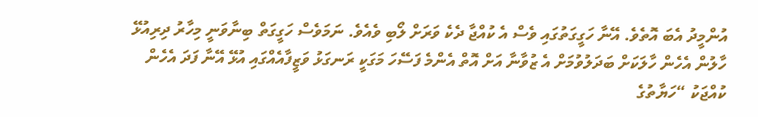އުންމީދު އެބަ އޮތެވެ. އޭނާ ހަގީގަތުގައި ވެސް އެ ކުއްޖާ ދެކެ ވަރަށް ލޯބި ވެއެވެ. ނަމަވެސް ހަގީގަތް ބިނާވަނީ މިހާރު ދިރިއުޅޭ ހާލުން އެހެން ހާލަކަށް ބަދަލުވުމަށް އެ ޒުވާނާ އަށް އޮތް އެންމެ ފަސޭހަ މަގަކީ ރަނގަޅު ވަޒީފާއެއްގައި އުޅޭ އޭނާ ފަދަ އެހެން ކުއްޖަކު “ހަޔާތުގެ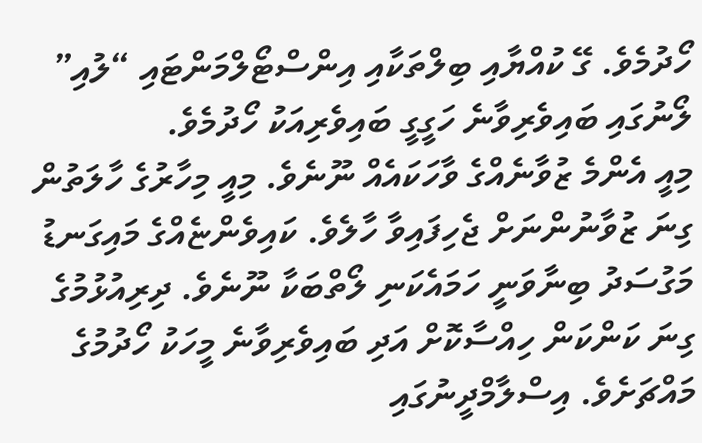ހޯދުމެވެ. ގޭ ކުއްޔާއި ބިލްތަކާއި އިންސްޓޯލްމަންޓައި “ލުއި” ލޯނުގައި ބައިވެރިވާނެ ހަގީގީ ބައިވެރިއަކު ހޯދުމެވެ.
މިއީ އެންމެ ޒުވާނެއްގެ ވާހަކައެއް ނޫނެވެ. މިއީ މިހާރުގެ ހާލަތުން ގިނަ ޒުވާނުންނަށް ޖެހިފައިވާ ހާލެވެ. ކައިވެންޏެއްގެ މައިގަނޑު މަގުސަދު ބިނާވަނީ ހަމައެކަނި ލޯތްބަކާ ނޫނެވެ. ދިރިއުޅުމުގެ ގިނަ ކަންކަން ހިއްސާކޮށް އަދި ބައިވެރިވާނެ މީހަކު ހޯދުމުގެ މައްޗަށެވެ. އިސްލާމްދީނުގައި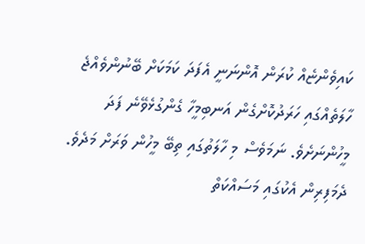ކައިވެންޏެއް ކުރަން އޮންނަނީ އެފަދަ ކަމަކަށް ބޭނުންވެއްޖެ ހާލަތެއްގައި ހަރަދުކޮށްގެން އަނބިމީހާ ގެންގުޅެވޭނެ ފަދަ މީހުންނަށެވެ. ނަމަވެސް މި ހާލަތުގައި ތިބޭ މީހުން ވަރަށް މަދެވެ. ދެމަފިރިން އެކުގައި މަސައްކަތް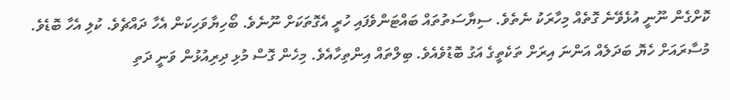ކޮށްގެން ނޫނީ އުޅެވޭނެ ގޮތެއް މިހާރަކު ނެތެވެ. ސިޔާސަތުތައް ބައްޓަންވެފައި ހުރީ އެގޮތަކަށް ނޫނެވެ. ބޯހިޔާވަހިކަން އެހާ ދައްޗެވެ. ކުލި އެހާ ބޮޑެވެ. މުސާރައަށް ހެޔޮ ބަދަލެއް އަންނަ އިރަށް ތަކެތީގެ އަގު ބޮޑުވެއެވެ. ބިލްތައް އިންތިހާއެވެ. މިހެން ގޮސް މުޅި ދިރިއުޅުން ވަނީ ދަތި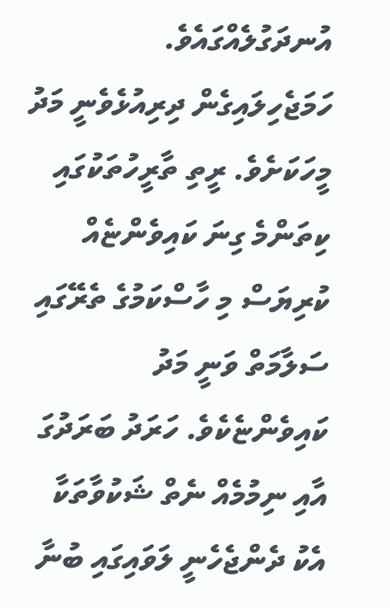އުނދަގުލެއްގައެވެ. ހަމަޖެހިލައިގެން ދިރިއުޅެވެނީ މަދު މީހަކަށެވެ. ރީތި ތާރީހުތަކުގައި ކިތަންމެ ގިނަ ކައިވެންޏެއް ކުރިޔަސް މި ހާސްކަމުގެ ތެރޭގައި ސަލާމަތް ވަނީ މަދު ކައިވެންޏެކެވެ. ހަރަދު ބަރަދުގަ އާއި ނިމުމެއް ނެތް ޝަކުވާތަކާ އެކު ދެންޖެހެނީ ލަވައިގައި ބުނާ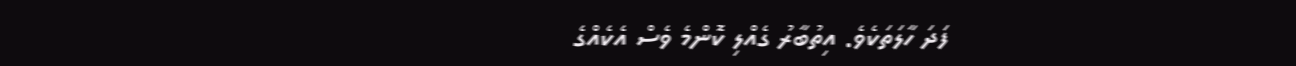ފަދަ ހާލަތަކެވެ. އިތުބާރު ގެއްލި ކޮންމެ ވެސް އެކެއްގެ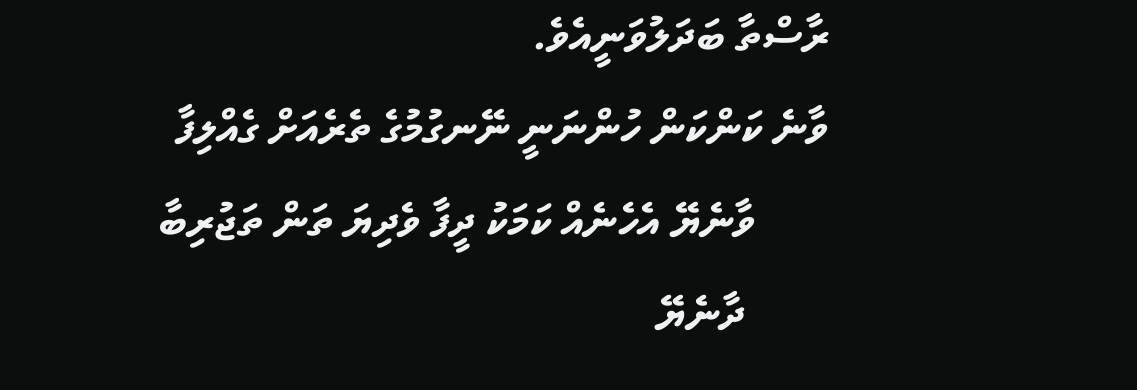ރާސްތާ ބަދަލުވަނީއެވެ.
ވާނެ ކަންކަން ހުންނަނީ ނޭނގުމުގެ ތެރެއަށް ގެއްލިފާ
       ވާނެޔޭ އެހެނެއް ކަމަކު ދީފާ ވެދިޔަ ތަން ތަޖުރިބާ
        ދާނެޔޭ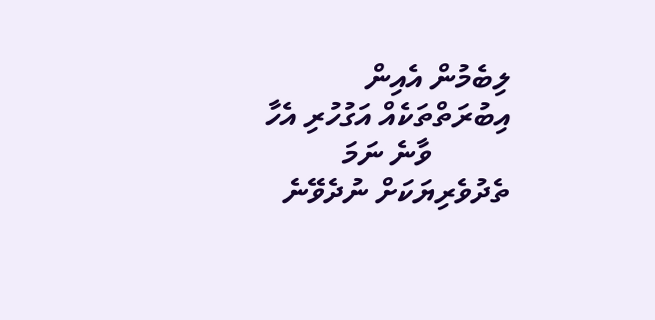ލިބެމުން އެއިން އިބުރަތްތަކެއް އަގުހުރި އެހާ
          ވާނެ ނަމަ ތެދުވެރިޔަކަށް ނުދެވޭނެ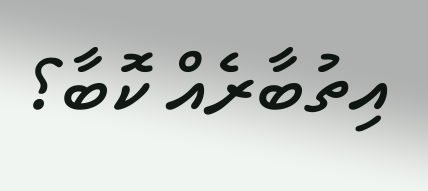އިތުބާރެއް ކޮބާ؟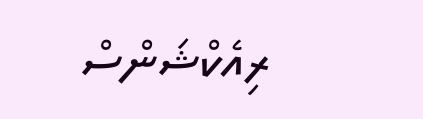ރިއެކްޝަންސް